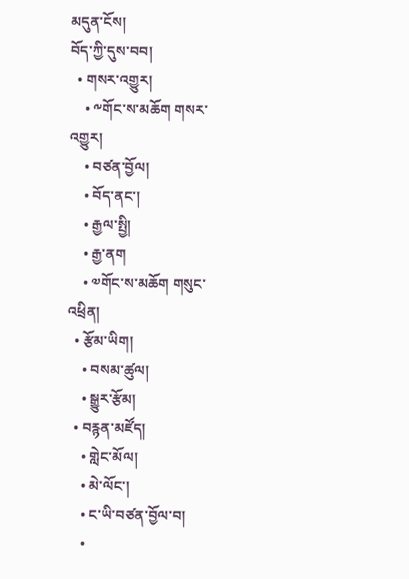མདུན་ངོས།
བོད་ཀྱི་དུས་བབ།
  • གསར་འགྱུར།
    • ༸གོང་ས་མཆོག གསར་འགྱུར།
    • བཙན་བྱོལ།
    • བོད་ནང་།
    • རྒྱལ་སྤྱི།
    • རྒྱ་ནག
    • ༧གོང་ས་མཆོག གསུང་འཕྲིན།
  • རྩོམ་ཡིག།
    • བསམ་ཚུལ།
    • སྒྱུར་རྩོམ།
  • བརྙན་མཛོད།
    • གླེང་མོལ།
    • མེ་ལོང་།
    • ང་ཡི་བཙན་བྱོལ་བ།
    •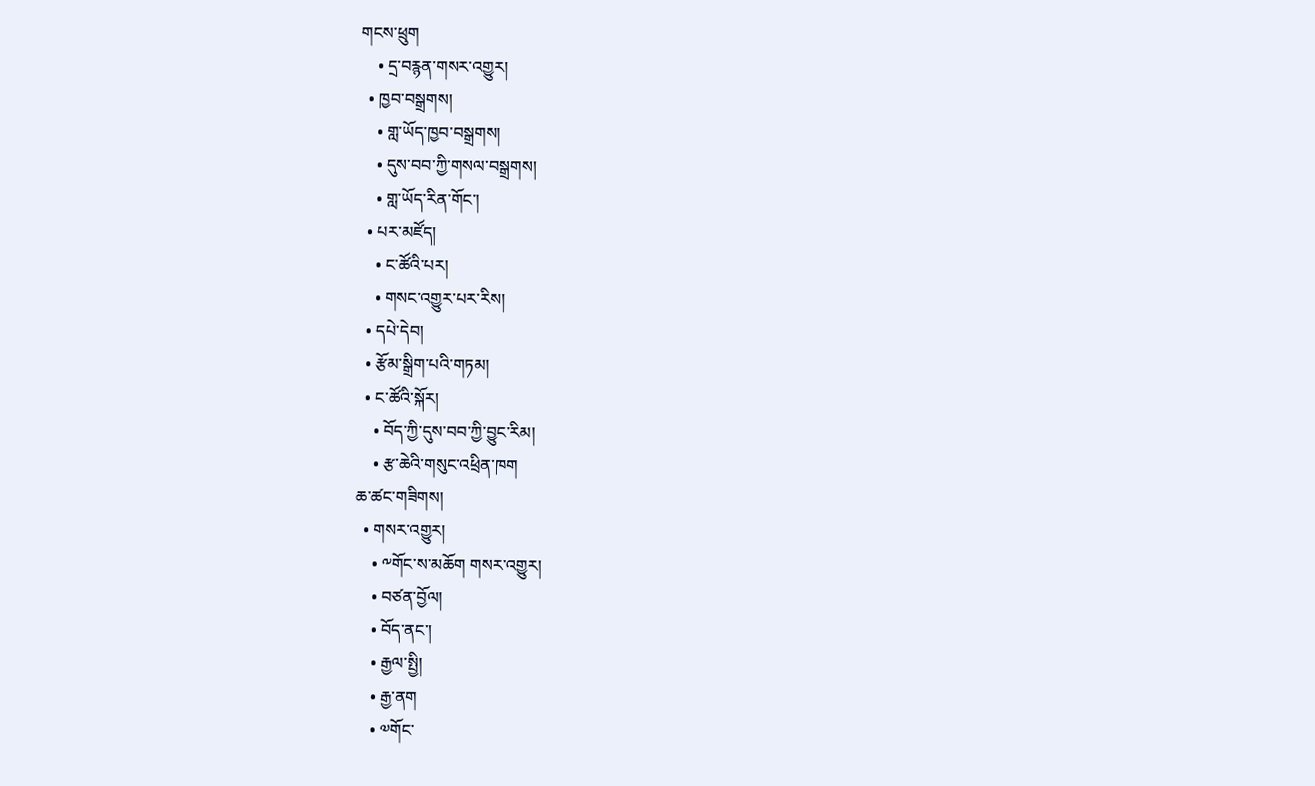གངས་ཕྲུག
    • དྲ་བརྙན་གསར་འགྱུར།
  • ཁྱབ་བསྒྲགས།
    • གླ་ཡོད་ཁྱབ་བསྒྲགས།
    • དུས་བབ་ཀྱི་གསལ་བསྒྲགས།
    • གླ་ཡོད་རིན་གོང་།
  • པར་མཛོད།
    • ང་ཚོའི་པར།
    • གསང་འགྱུར་པར་རིས།
  • དཔེ་དེབ།
  • རྩོམ་སྒྲིག་པའི་གཏམ།
  • ང་ཚོའི་སྐོར།
    • བོད་ཀྱི་དུས་བབ་ཀྱི་བྱུང་རིམ།
    • རྩ་ཆེའི་གསུང་འཕྲིན་ཁག
ཆ་ཚང་གཟིགས།
  • གསར་འགྱུར།
    • ༸གོང་ས་མཆོག གསར་འགྱུར།
    • བཙན་བྱོལ།
    • བོད་ནང་།
    • རྒྱལ་སྤྱི།
    • རྒྱ་ནག
    • ༧གོང་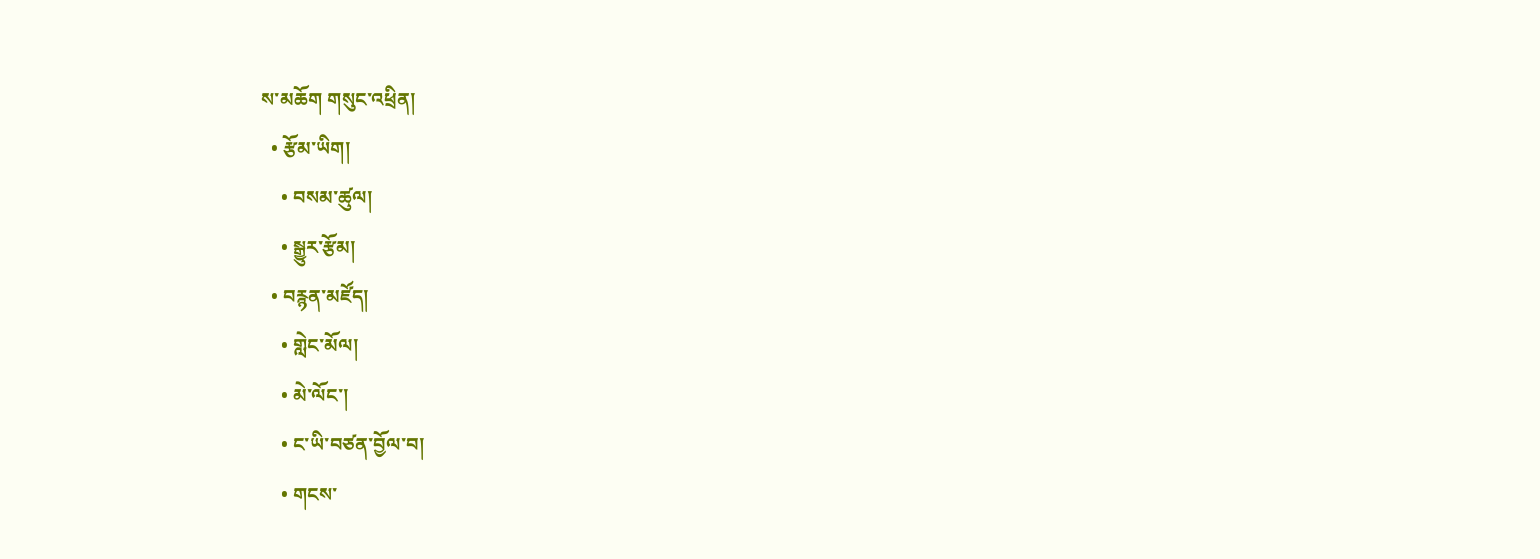ས་མཆོག གསུང་འཕྲིན།
  • རྩོམ་ཡིག།
    • བསམ་ཚུལ།
    • སྒྱུར་རྩོམ།
  • བརྙན་མཛོད།
    • གླེང་མོལ།
    • མེ་ལོང་།
    • ང་ཡི་བཙན་བྱོལ་བ།
    • གངས་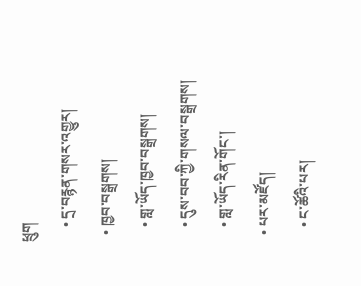ཕྲུག
    • དྲ་བརྙན་གསར་འགྱུར།
  • ཁྱབ་བསྒྲགས།
    • གླ་ཡོད་ཁྱབ་བསྒྲགས།
    • དུས་བབ་ཀྱི་གསལ་བསྒྲགས།
    • གླ་ཡོད་རིན་གོང་།
  • པར་མཛོད།
    • ང་ཚོའི་པར།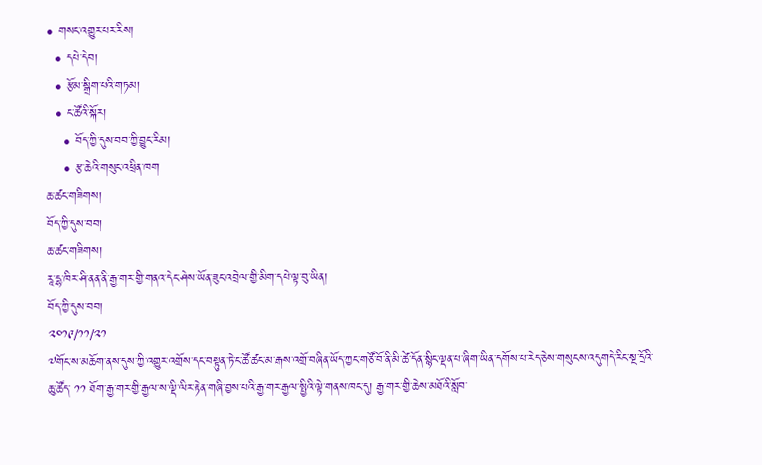• གསང་འགྱུར་པར་རིས།
  • དཔེ་དེབ།
  • རྩོམ་སྒྲིག་པའི་གཏམ།
  • ང་ཚོའི་སྐོར།
    • བོད་ཀྱི་དུས་བབ་ཀྱི་བྱུང་རིམ།
    • རྩ་ཆེའི་གསུང་འཕྲིན་ཁག
ཆ་ཚང་གཟིགས།
བོད་ཀྱི་དུས་བབ།
ཆ་ཚང་གཟིགས།
རཱ་དྷ་ཁིར་ཤི་ནན་ནི་རྒྱ་གར་གྱི་གནའ་དེང་ཤེས་ཡོན་ཟུང་འབྲེལ་གྱི་མིག་དཔེ་ལྟ་བུ་ཡིན།
བོད་ཀྱི་དུས་བབ།
༢༠༡༩/༡༡/༢༡
༧གོང་ས་མཆོག་ནས་དུས་ཀྱི་འགྱུར་འགྲོས་དང་བསྟུན་ཏེ་ང་ཚོ་ཚང་མ་རྒས་འགྲོ་བཞིན་ཡོད་ཀྱང་གཙོ་བོ་ནི་མི་ཚེ་དོན་སྙིང་ལྡན་པ་ཞིག་ཡིན་དགོས་པ་རེད་ཅེས་གསུངས་འདུགདེ་རིང་སྔ་དྲོའི་ཆུ་ཚོད་ ༡༡ ཐོག་རྒྱ་གར་གྱི་རྒྱལ་ས་ལྡི་ལིར་རྟེན་གཞི་བྱས་པའི་རྒྱ་གར་རྒྱལ་སྤྱིའི་ལྟེ་གནས་ཁང་དུ། རྒྱ་གར་གྱི་ཆེས་མཐོའི་སློབ་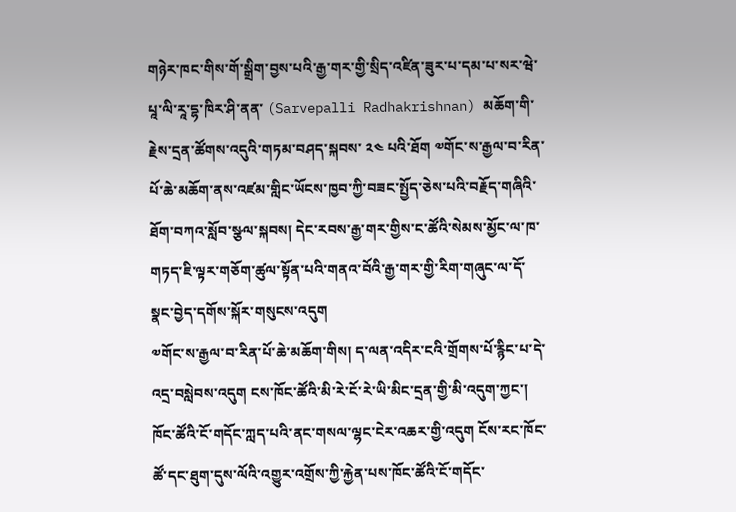གཉེར་ཁང་གིས་གོ་སྒྲིག་བྱས་པའི་རྒྱ་གར་གྱི་སྲིད་འཛིན་ཟུར་པ་དམ་པ་སར་ཝེ་པཱ་ལི་རཱ་དྷ་ཁིར་ཤི་ནན་ (Sarvepalli Radhakrishnan) མཆོག་གི་རྗེས་དྲན་ཚོགས་འདུའི་གཏམ་བཤད་སྐབས་ ༢༤ པའི་ཐོག ༧གོང་ས་རྒྱལ་བ་རིན་པོ་ཆེ་མཆོག་ནས་འཛམ་གླིང་ཡོངས་ཁྱབ་ཀྱི་བཟང་སྤྱོད་ཅེས་པའི་བརྗོད་གཞིའི་ཐོག་བཀའ་སློབ་སྩལ་སྐབས། དེང་རབས་རྒྱ་གར་གྱིས་ང་ཚོའི་སེམས་མྱོང་ལ་ཁ་གཏད་ཇི་ལྟར་གཅོག་ཚུལ་སྟོན་པའི་གནའ་བོའི་རྒྱ་གར་གྱི་རིག་གཞུང་ལ་དོ་སྣང་བྱེད་དགོས་སྐོར་གསུངས་འདུག
༧གོང་ས་རྒྱལ་བ་རིན་པོ་ཆེ་མཆོག་གིས། ད་ལན་འདིར་ངའི་གྲོགས་པོ་རྙིང་པ་དེ་འདྲ་བསླེབས་འདུག ངས་ཁོང་ཚོའི་མི་རེ་ངོ་རེ་ཡི་མིང་དྲན་གྱི་མི་འདུག་ཀྱང་། ཁོང་ཚོའི་ངོ་གདོང་ཀླད་པའི་ནང་གསལ་ལྷང་ངེར་འཆར་གྱི་འདུག ངོས་རང་ཁོང་ཚོ་དང་ཐུག་དུས་ལོའི་འགྱུར་འགྲོས་ཀྱི་རྐྱེན་པས་ཁོང་ཚོའི་ངོ་གདོང་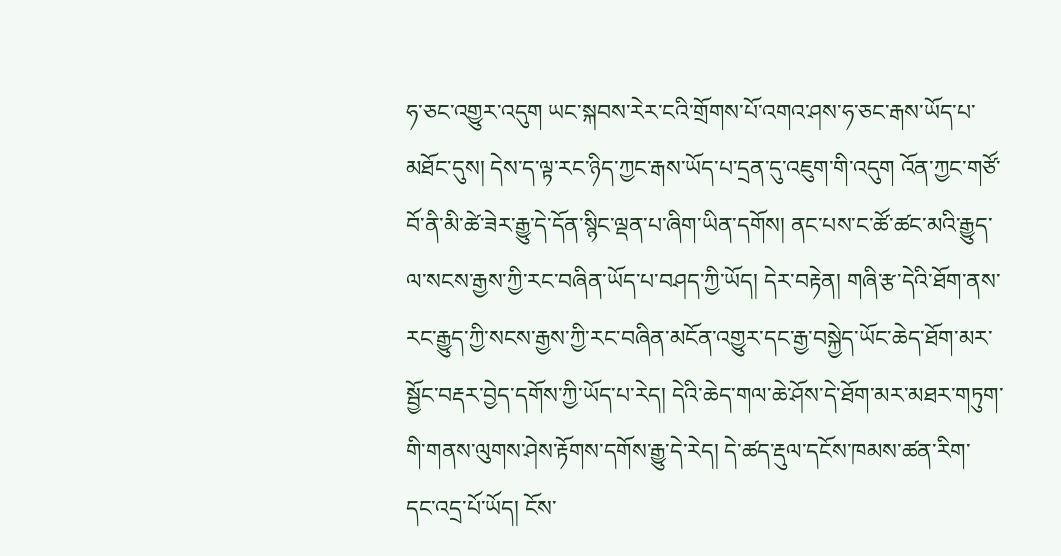ཧ་ཅང་འགྱུར་འདུག ཡང་སྐབས་རེར་ངའི་གྲོགས་པོ་འགའ་ཤས་ཧ་ཅང་རྒས་ཡོད་པ་མཐོང་དུས། དེས་ད་ལྟ་རང་ཉིད་ཀྱང་རྒས་ཡོད་པ་དྲན་དུ་འཇུག་གི་འདུག འོན་ཀྱང་གཙོ་བོ་ནི་མི་ཚེ་ཟེར་རྒྱུ་དེ་དོན་སྙིང་ལྡན་པ་ཞིག་ཡིན་དགོས། ནང་པས་ང་ཚོ་ཚང་མའི་རྒྱུད་ལ་སངས་རྒྱས་ཀྱི་རང་བཞིན་ཡོད་པ་བཤད་ཀྱི་ཡོད། དེར་བརྟེན། གཞི་རྩ་དེའི་ཐོག་ནས་རང་རྒྱུད་ཀྱི་སངས་རྒྱས་ཀྱི་རང་བཞིན་མངོན་འགྱུར་དང་རྒྱ་བསྐྱེད་ཡོང་ཆེད་ཐོག་མར་སྦྱོང་བརྡར་བྱེད་དགོས་ཀྱི་ཡོད་པ་རེད། དེའི་ཆེད་གལ་ཆེ་ཤོས་དེ་ཐོག་མར་མཐར་གཏུག་གི་གནས་ལུགས་ཤེས་རྟོགས་དགོས་རྒྱུ་དེ་རེད། དེ་ཚད་རྡུལ་དངོས་ཁམས་ཚན་རིག་དང་འདྲ་པོ་ཡོད། ངོས་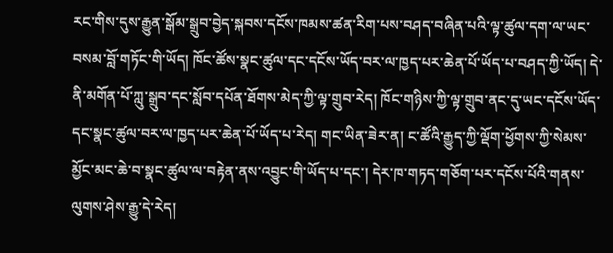རང་གིས་དུས་རྒྱུན་སྒོམ་སྒྲུབ་བྱེད་སྐབས་དངོས་ཁམས་ཚན་རིག་པས་བཤད་བཞིན་པའི་ལྟ་ཚུལ་དག་ལ་ཡང་བསམ་བློ་གཏོང་གི་ཡོད། ཁོང་ཚོས་སྣང་ཚུལ་དང་དངོས་ཡོད་བར་ལ་ཁྱད་པར་ཆེན་པོ་ཡོད་པ་བཤད་ཀྱི་ཡོད། དེ་ནི་མགོན་པོ་ཀླུ་སྒྲུབ་དང་སློབ་དཔོན་ཐོགས་མེད་ཀྱི་ལྟ་གྲུབ་རེད། ཁོང་གཉིས་ཀྱི་ལྟ་གྲུབ་ནང་དུ་ཡང་དངོས་ཡོད་དང་སྣང་ཚུལ་བར་ལ་ཁྱད་པར་ཆེན་པོ་ཡོད་པ་རེད། གང་ཡིན་ཟེར་ན། ང་ཚོའི་རྒྱུད་ཀྱི་ལྡོག་ཕྱོགས་ཀྱི་སེམས་མྱོང་མང་ཆེ་བ་སྣང་ཚུལ་ལ་བརྟེན་ནས་འབྱུང་གི་ཡོད་པ་དང་། དེར་ཁ་གཏད་གཅོག་པར་དངོས་པོའི་གནས་ལུགས་ཤེས་རྒྱུ་དེ་རེད།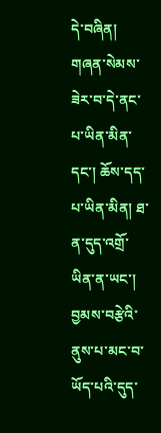དེ་བཞིན། གཞན་སེམས་ཟེར་བ་དེ་ནང་པ་ཡིན་མིན་དང་། ཆོས་དད་པ་ཡིན་མིན། ཐ་ན་དུད་འགྲོ་ཡིན་ན་ཡང་། བྱམས་བརྩེའི་ནུས་པ་མང་བ་ཡོད་པའི་དུད་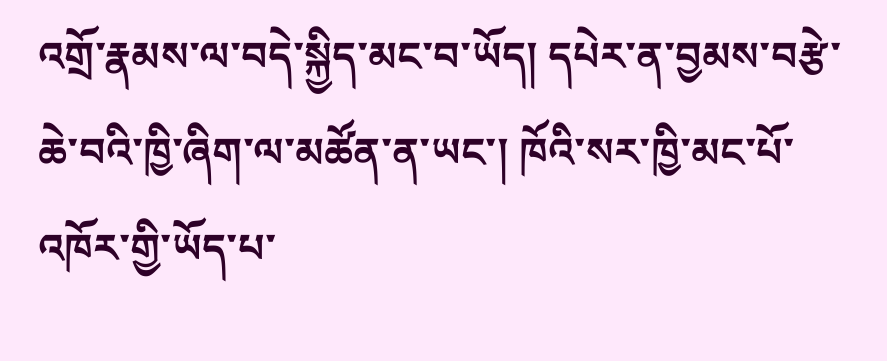འགྲོ་རྣམས་ལ་བདེ་སྐྱིད་མང་བ་ཡོད། དཔེར་ན་བྱམས་བརྩེ་ཆེ་བའི་ཁྱི་ཞིག་ལ་མཚོན་ན་ཡང་། ཁོའི་སར་ཁྱི་མང་པོ་འཁོར་གྱི་ཡོད་པ་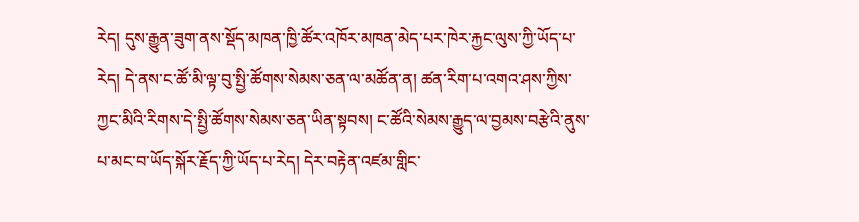རེད། དུས་རྒྱུན་ཟུག་ནས་སྡོད་མཁན་ཁྱི་ཚོར་འཁོར་མཁན་མེད་པར་ཁེར་རྐྱང་ལུས་ཀྱི་ཡོད་པ་རེད། དེ་ནས་ང་ཚོ་མི་ལྟ་བུ་སྤྱི་ཚོགས་སེམས་ཅན་ལ་མཚོན་ན། ཚན་རིག་པ་འགའ་ཤས་ཀྱིས་ཀྱང་མིའི་རིགས་དེ་སྤྱི་ཚོགས་སེམས་ཅན་ཡིན་སྟབས། ང་ཚོའི་སེམས་རྒྱུད་ལ་བྱམས་བརྩེའི་ནུས་པ་མང་བ་ཡོད་སྐོར་རྗོད་ཀྱི་ཡོད་པ་རེད། དེར་བརྟེན་འཛམ་གླིང་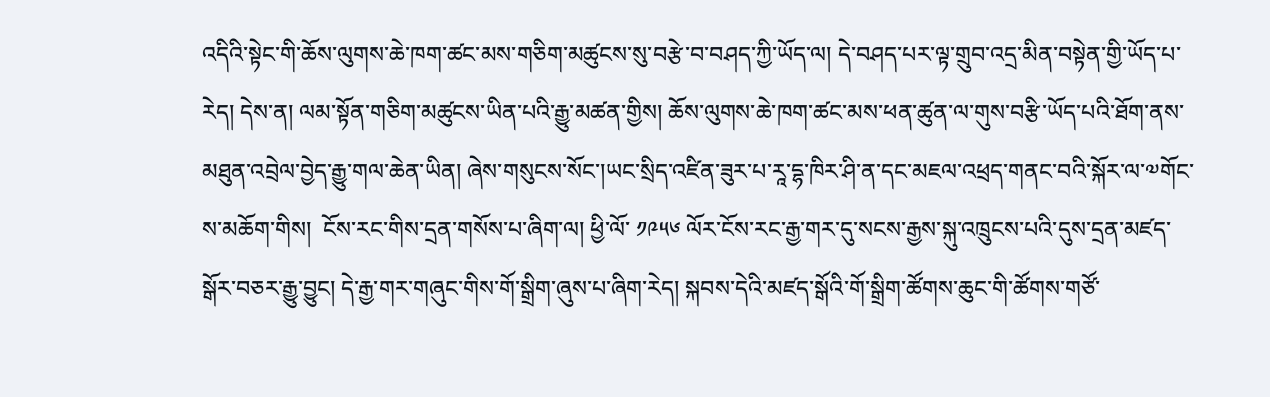འདིའི་སྟེང་གི་ཆོས་ལུགས་ཆེ་ཁག་ཚང་མས་གཅིག་མཚུངས་སུ་བརྩེ་བ་བཤད་ཀྱི་ཡོད་ལ། དེ་བཤད་པར་ལྟ་གྲུབ་འདྲ་མིན་བསྟེན་གྱི་ཡོད་པ་རེད། དེས་ན། ལམ་སྟོན་གཅིག་མཚུངས་ཡིན་པའི་རྒྱུ་མཚན་གྱིས། ཆོས་ལུགས་ཆེ་ཁག་ཚང་མས་ཕན་ཚུན་ལ་གུས་བརྩི་ཡོད་པའི་ཐོག་ནས་མཐུན་འབྲེལ་བྱེད་རྒྱུ་གལ་ཆེན་ཡིན། ཞེས་གསུངས་སོང་།ཡང་སྲིད་འཛིན་ཟུར་པ་རཱ་དྷ་ཁིར་ཤི་ན་དང་མཇལ་འཕྲད་གནང་བའི་སྐོར་ལ་༧གོང་ས་མཆོག་གིས།  ངོས་རང་གིས་དྲན་གསོས་པ་ཞིག་ལ། ཕྱི་ལོ་ ༡༩༥༦ ལོར་ངོས་རང་རྒྱ་གར་དུ་སངས་རྒྱས་སྐུ་འཁྲུངས་པའི་དུས་དྲན་མཛད་སྒོར་བཅར་རྒྱུ་བྱུང། དེ་རྒྱ་གར་གཞུང་གིས་གོ་སྒྲིག་ཞུས་པ་ཞིག་རེད། སྐབས་དེའི་མཛད་སྒོའི་གོ་སྒྲིག་ཚོགས་ཆུང་གི་ཚོགས་གཙོ་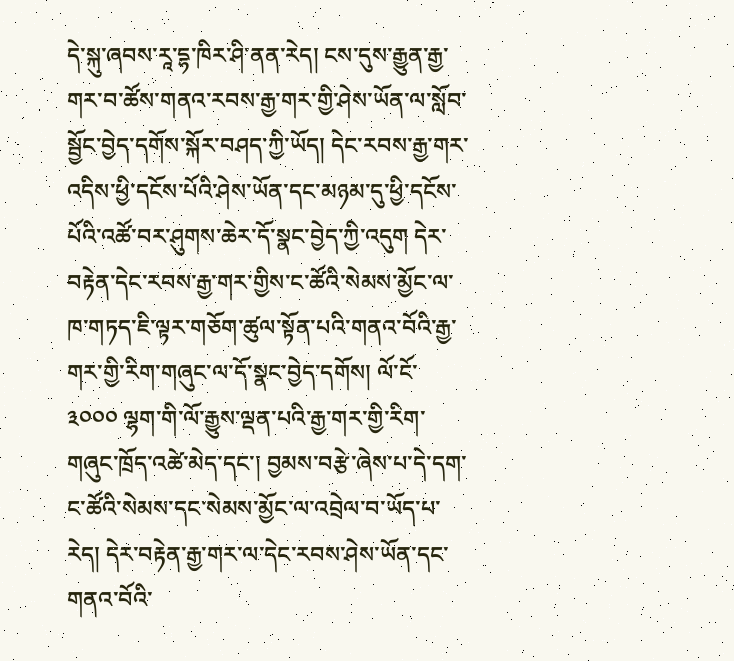དེ་སྐུ་ཞབས་རཱ་དྷ་ཁིར་ཤི་ནན་རེད། ངས་དུས་རྒྱུན་རྒྱ་གར་བ་ཚོས་གནའ་རབས་རྒྱ་གར་གྱི་ཤེས་ཡོན་ལ་སློབ་སྦྱོང་བྱེད་དགོས་སྐོར་བཤད་ཀྱི་ཡོད། དེང་རབས་རྒྱ་གར་འདིས་ཕྱི་དངོས་པོའི་ཤེས་ཡོན་དང་མཉམ་དུ་ཕྱི་དངོས་པོའི་འཚོ་བར་ཤུགས་ཆེར་དོ་སྣང་བྱེད་ཀྱི་འདུག དེར་བརྟེན་དེང་རབས་རྒྱ་གར་གྱིས་ང་ཚོའི་སེམས་མྱོང་ལ་ཁ་གཏད་ཇི་ལྟར་གཅོག་ཚུལ་སྟོན་པའི་གནའ་བོའི་རྒྱ་གར་གྱི་རིག་གཞུང་ལ་དོ་སྣང་བྱེད་དགོས། ལོ་ངོ་ ༣༠༠༠ ལྷག་གི་ལོ་རྒྱུས་ལྡན་པའི་རྒྱ་གར་གྱི་རིག་གཞུང་ཁྲོད་འཚེ་མེད་དང་། བྱམས་བརྩེ་ཞེས་པ་དེ་དག་ང་ཚོའི་སེམས་དང་སེམས་མྱོང་ལ་འབྲེལ་བ་ཡོད་པ་རེད། དེར་བརྟེན་རྒྱ་གར་ལ་དེང་རབས་ཤེས་ཡོན་དང་གནའ་བོའི་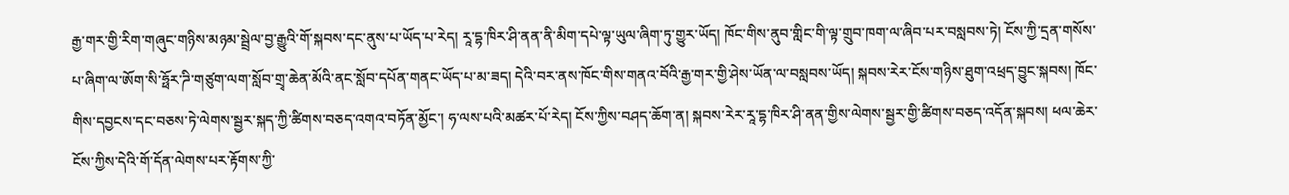རྒྱ་གར་གྱི་རིག་གཞུང་གཉིས་མཉམ་སྦྲེལ་བྱ་རྒྱུའི་གོ་སྐབས་དང་ནུས་པ་ཡོད་པ་རེད། རཱ་དྷ་ཁིར་ཤི་ནན་ནི་མིག་དཔེ་ལྟ་ཡུལ་ཞིག་ཏུ་གྱུར་ཡོད། ཁོང་གིས་ནུབ་གླིང་གི་ལྟ་གྲུབ་ཁག་ལ་ཞིབ་པར་བསླབས་ཏེ། ངོས་ཀྱི་དྲན་གསོས་པ་ཞིག་ལ་ཨོག་སི་ཧྥོར་ཌི་གཙུག་ལག་སློབ་གྲྭ་ཆེན་མོའི་ནང་སློབ་དཔོན་གནང་ཡོད་པ་མ་ཟད། དེའི་བར་ནས་ཁོང་གིས་གནའ་བོའི་རྒྱ་གར་གྱི་ཤེས་ཡོན་ལ་བསླབས་ཡོད། སྐབས་རེར་ངོས་གཉིས་ཐུག་འཕྲད་བྱུང་སྐབས། ཁོང་གིས་དབྱངས་དང་བཅས་ཏེ་ལེགས་སྦྱར་སྐད་ཀྱི་ཚིགས་བཅད་འགའ་བཏོན་མྱོང་། ཧ་ལས་པའི་མཚར་པོ་རེད། ངོས་ཀྱིས་བཤད་ཆོག་ན། སྐབས་རེར་རཱ་དྷ་ཁིར་ཤི་ནན་གྱིས་ལེགས་སྦྱར་གྱི་ཚིགས་བཅད་འདོན་སྐབས། ཕལ་ཆེར་ངོས་ཀྱིས་དེའི་གོ་དོན་ལེགས་པར་རྟོགས་ཀྱི་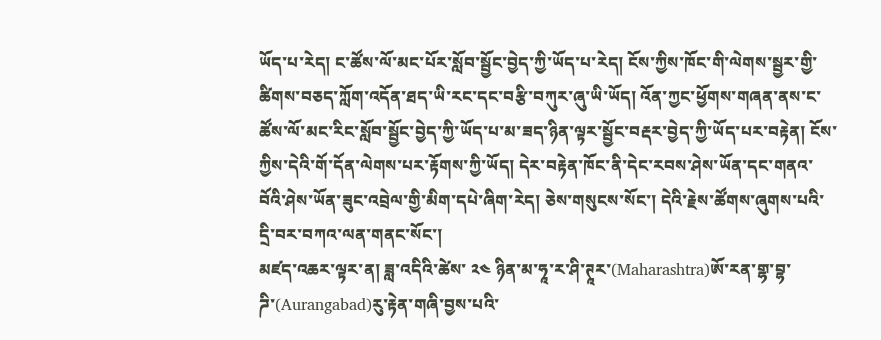ཡོད་པ་རེད། ང་ཚོས་ལོ་མང་པོར་སློབ་སྦྱོང་བྱེད་ཀྱི་ཡོད་པ་རེད། ངོས་ཀྱིས་ཁོང་གི་ལེགས་སྦྱར་གྱི་ཚིགས་བཅད་ཀློག་འདོན་ཐད་ཡི་རང་དང་བརྩི་བཀུར་ཞུ་ཡི་ཡོད། འོན་ཀྱང་ཕྱོགས་གཞན་ནས་ང་ཚོས་ལོ་མང་རིང་སློབ་སྦྱོང་བྱེད་ཀྱི་ཡོད་པ་མ་ཟད་ཉིན་ལྟར་སྦྱོང་བརྡར་བྱེད་ཀྱི་ཡོད་པར་བརྟེན། ངོས་ཀྱིས་དེའི་གོ་དོན་ལེགས་པར་རྟོགས་ཀྱི་ཡོད། དེར་བརྟེན་ཁོང་ནི་དེང་རབས་ཤེས་ཡོན་དང་གནའ་བོའི་ཤེས་ཡོན་ཟུང་འབྲེལ་གྱི་མིག་དཔེ་ཞིག་རེད། ཅེས་གསུངས་སོང་། དེའི་རྗེས་ཚོགས་ཞུགས་པའི་དྲི་བར་བཀའ་ལན་གནང་སོང་།
མཛད་འཆར་ལྟར་ན། ཟླ་འདིའི་ཚེས་ ༢༤ ཉིན་མ་ཧཱ་ར་ཤི་ཊཱར་(Maharashtra)ཨོ་རན་གྷ་བྷ་ཌི་(Aurangabad)རུ་རྟེན་གཞི་བྱས་པའི་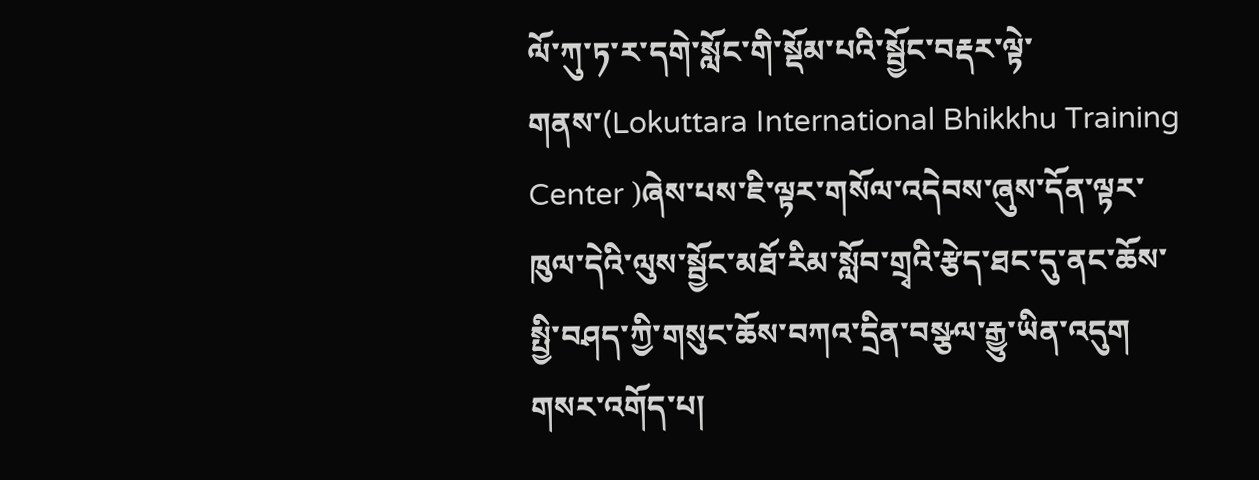ལོ་ཀུ་ཏ་ར་དགེ་སློང་གི་སྡོམ་པའི་སྦྱོང་བརྡར་ལྟེ་གནས་(Lokuttara International Bhikkhu Training Center )ཞེས་པས་ཇི་ལྟར་གསོལ་འདེབས་ཞུས་དོན་ལྟར་ཁུལ་དེའི་ལུས་སྦྱོང་མཐོ་རིམ་སློབ་གྲྭའི་རྩེད་ཐང་དུ་ནང་ཆོས་སྤྱི་བཤད་ཀྱི་གསུང་ཆོས་བཀའ་དྲིན་བསྩལ་རྒྱུ་ཡིན་འདུག
གསར་འགོད་པ།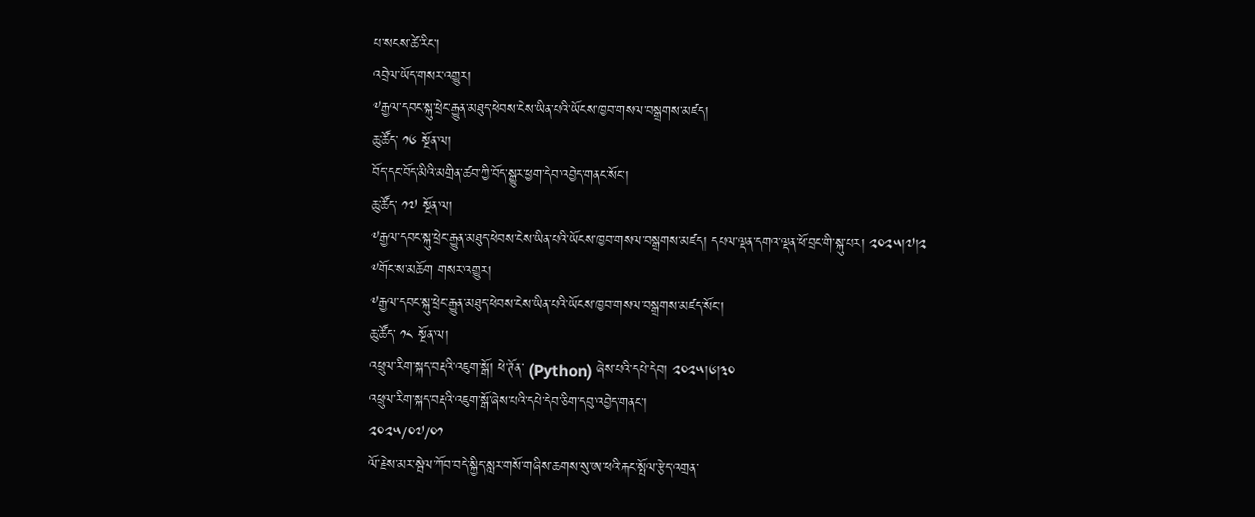པ་སངས་ཚེ་རིང་།
འབྲེལ་ཡོད་གསར་འགྱུར།
༸རྒྱལ་དབང་སྐུ་ཕྲེང་རྒྱུན་མཐུད་ཕེབས་ངེས་ཡིན་པའི་ཡོངས་ཁྱབ་གསལ་བསྒྲགས་མཛད།
ཆུ་ཚོད་ ༡༦ སྔོན་ལ།
བོད་དང་བོད་མིའི་མགྲིན་ཚབ་ཀྱི་བོད་སྒྱུར་ཕྱག་དེབ་འབྱེད་གནང་སོང་།
ཆུ་ཚོད་ ༡༧ སྔོན་ལ།
༸རྒྱལ་དབང་སྐུ་ཕྲེང་རྒྱུན་མཐུད་ཕེབས་ངེས་ཡིན་པའི་ཡོངས་ཁྱབ་གསལ་བསྒྲགས་མཛད། དཔལ་ལྡན་དགའ་ལྡན་ཕོ་བྲང་གི་སྐུ་པར། ༢༠༢༥།༧།༢
༸གོང་ས་མཆོག གསར་འགྱུར།
༸རྒྱལ་དབང་སྐུ་ཕྲེང་རྒྱུན་མཐུད་ཕེབས་ངེས་ཡིན་པའི་ཡོངས་ཁྱབ་གསལ་བསྒྲགས་མཛད་སོང་།
ཆུ་ཚོད་ ༡༨ སྔོན་ལ།
འཕྲུལ་རིག་སྐད་བརྡའི་འཇུག་སྒོ། ཕེ་ཊོན་ (Python) ཞེས་པའི་དཔེ་དེབ། ༢༠༢༥།༦།༣༠
འཕྲུལ་རིག་སྐད་བརྡའི་འཇུག་སྒོ་ཞེས་པའི་དཔེ་དེབ་ཅིག་དབུ་འབྱེད་གནང་།
༢༠༢༥/༠༧/༠༡
ལོ་རྗེས་མར་སྦེལ་ཀོབ་བདེ་སྐྱིད་སླར་གསོ་གཞིས་ཆགས་སུ་ཨ་ཕའི་རྐང་སྤོལ་རྩེད་འགྲན་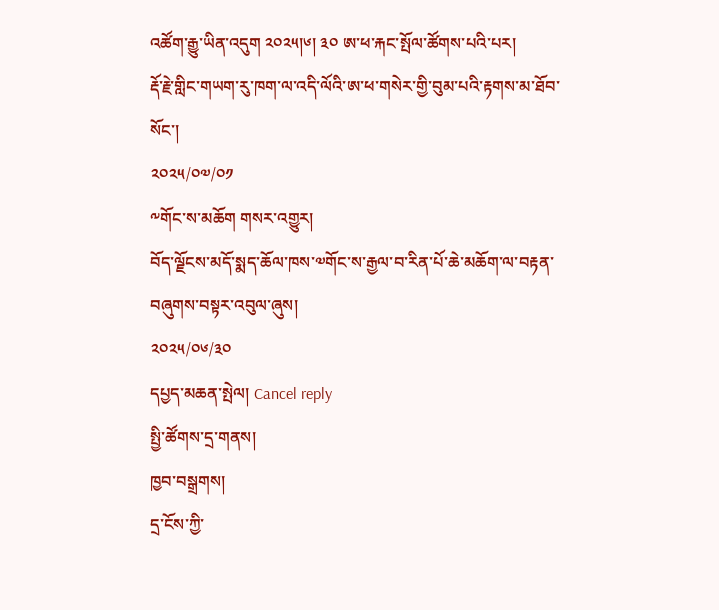འཚོག་རྒྱུ་ཡིན་འདུག ༢༠༢༥།༦། ༣༠ ཨ་ཕ་རྐང་སྤོལ་ཚོགས་པའི་པར།
རྡོ་རྗེ་གླིང་གཡག་རུ་ཁག་ལ་འདི་ལོའི་ཨ་ཕ་གསེར་གྱི་བུམ་པའི་རྟགས་མ་ཐོབ་སོང་།
༢༠༢༥/༠༧/༠༡
༸གོང་ས་མཆོག གསར་འགྱུར།
བོད་ལྗོངས་མདོ་སྨད་ཆོལ་ཁས་༧གོང་ས་རྒྱལ་བ་རིན་པོ་ཆེ་མཆོག་ལ་བརྟན་བཞུགས་བསྟར་འབུལ་ཞུས།
༢༠༢༥/༠༦/༣༠
དཔྱད་མཆན་སྤེལ། Cancel reply
སྤྱི་ཚོགས་དྲ་གནས།
ཁྱབ་བསྒྲགས།
དྲ་ངོས་ཀྱི་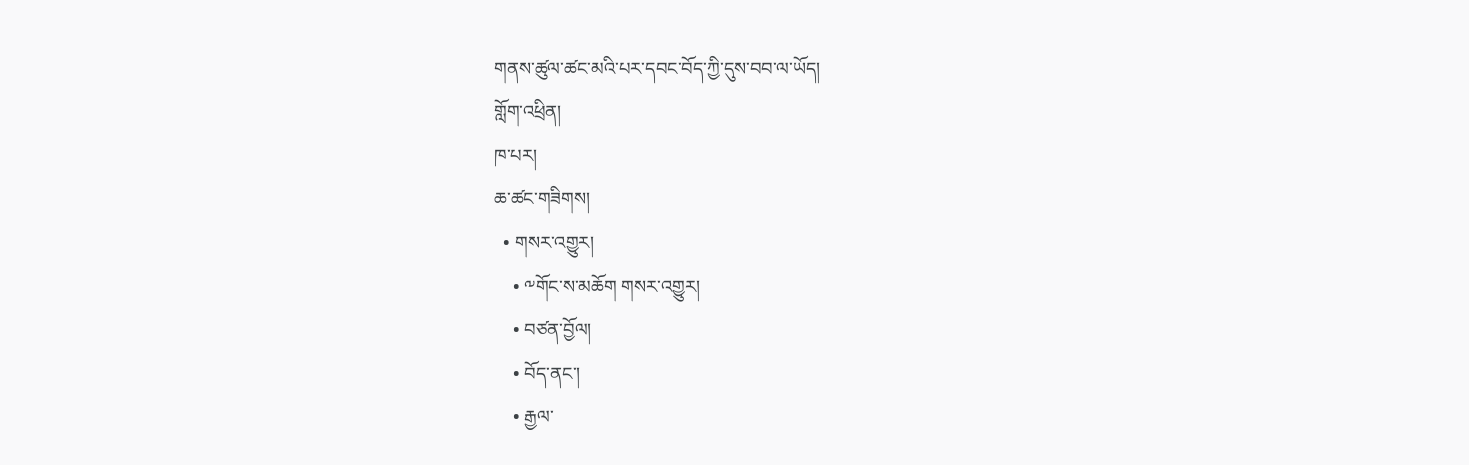གནས་ཚུལ་ཚང་མའི་པར་དབང་བོད་ཀྱི་དུས་བབ་ལ་ཡོད།
གློག་འཕྲིན།
ཁ་པར།
ཆ་ཚང་གཟིགས།
  • གསར་འགྱུར།
    • ༸གོང་ས་མཆོག གསར་འགྱུར།
    • བཙན་བྱོལ།
    • བོད་ནང་།
    • རྒྱལ་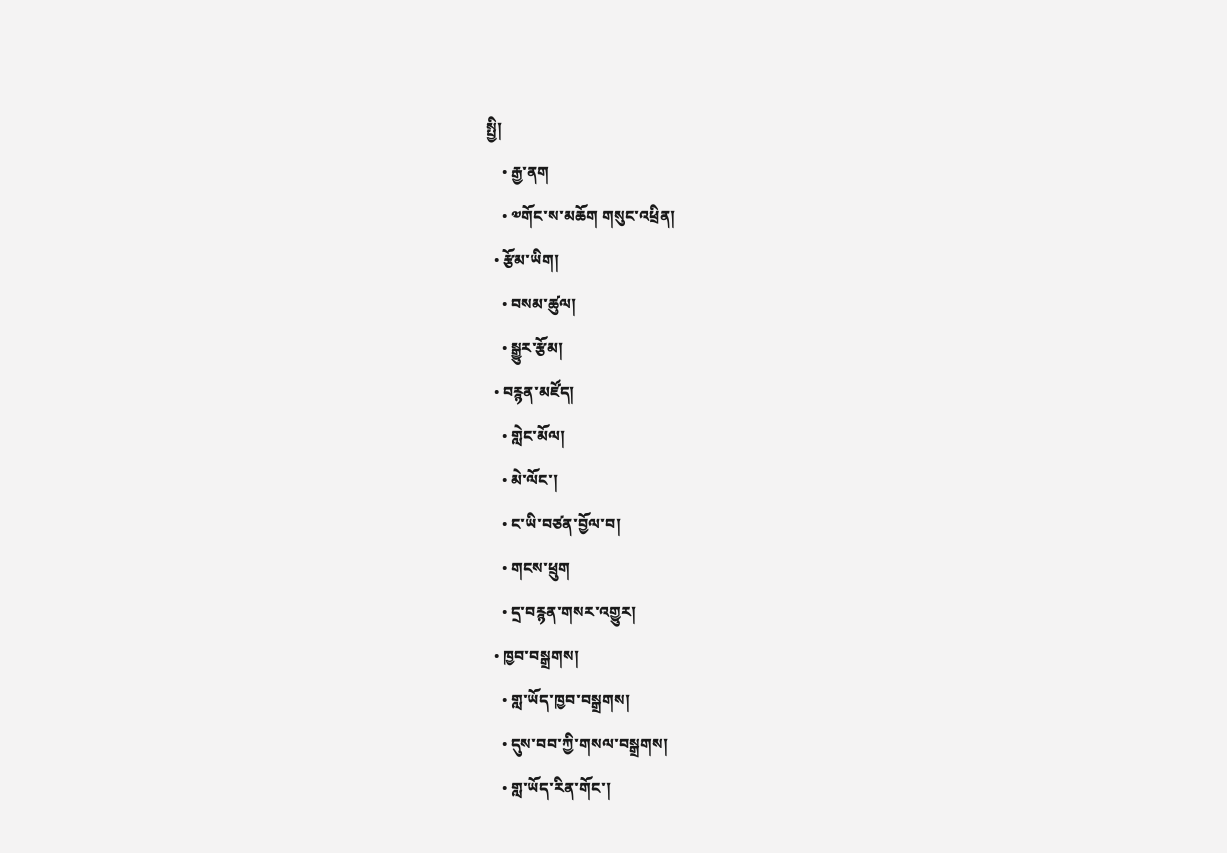སྤྱི།
    • རྒྱ་ནག
    • ༧གོང་ས་མཆོག གསུང་འཕྲིན།
  • རྩོམ་ཡིག།
    • བསམ་ཚུལ།
    • སྒྱུར་རྩོམ།
  • བརྙན་མཛོད།
    • གླེང་མོལ།
    • མེ་ལོང་།
    • ང་ཡི་བཙན་བྱོལ་བ།
    • གངས་ཕྲུག
    • དྲ་བརྙན་གསར་འགྱུར།
  • ཁྱབ་བསྒྲགས།
    • གླ་ཡོད་ཁྱབ་བསྒྲགས།
    • དུས་བབ་ཀྱི་གསལ་བསྒྲགས།
    • གླ་ཡོད་རིན་གོང་།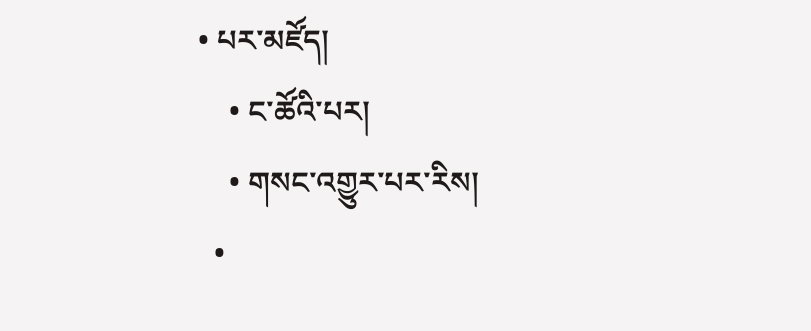• པར་མཛོད།
    • ང་ཚོའི་པར།
    • གསང་འགྱུར་པར་རིས།
  •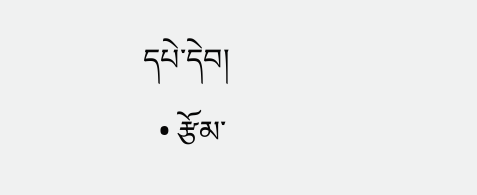དཔེ་དེབ།
  • རྩོམ་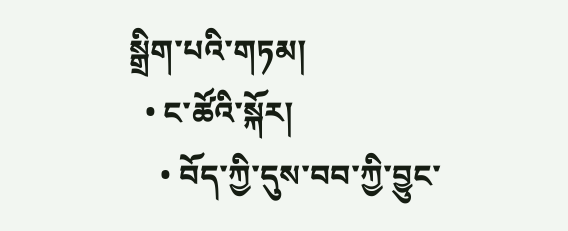སྒྲིག་པའི་གཏམ།
  • ང་ཚོའི་སྐོར།
    • བོད་ཀྱི་དུས་བབ་ཀྱི་བྱུང་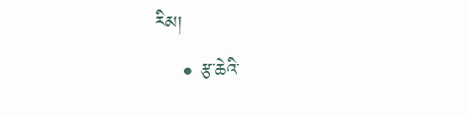རིམ།
    • རྩ་ཆེའི་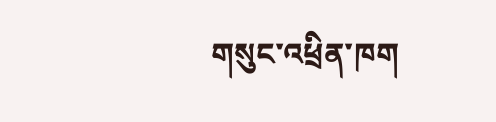གསུང་འཕྲིན་ཁག